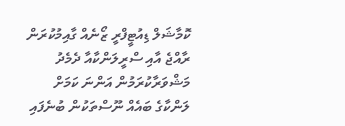ކޮމާޝަލް ޑިއުޓީފްރީ ޒޯނެއް ގާއިމުކުރަން ރާއްޖެ އާއި ސްރީލަންކާއާ ދެމެދު މަޝްވަރާކުރަމުން އަންނަ ކަމަށް ލަންކާގެ ބައެއް ނޫސްތަކުން ބުނެފައި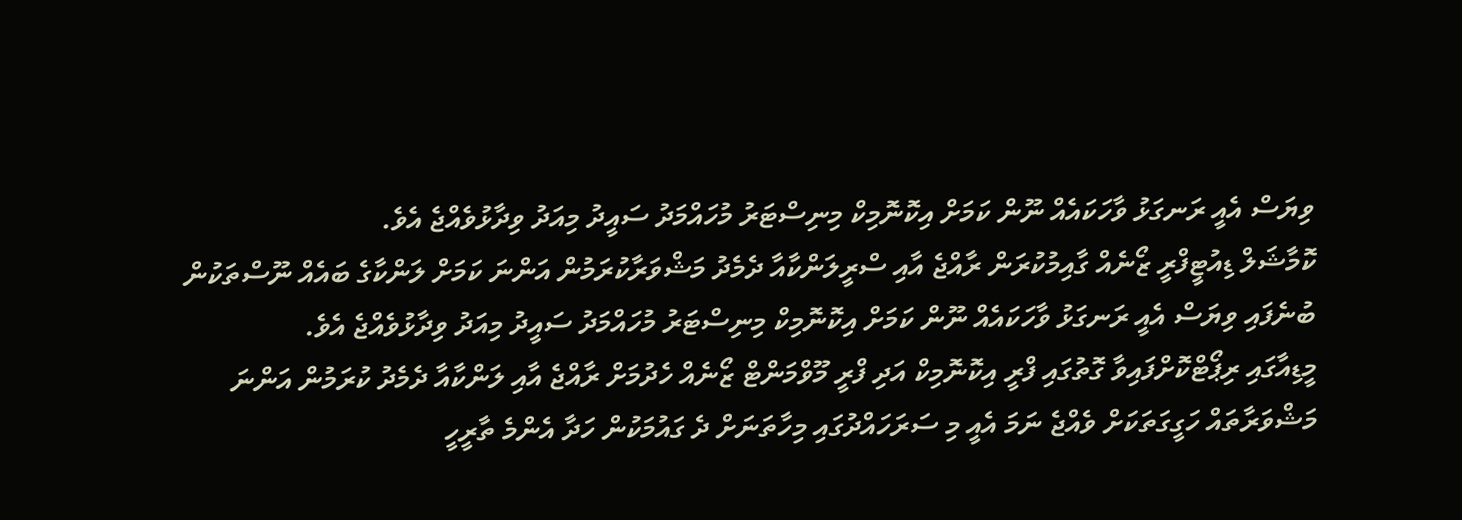ވިޔަސް އެއީ ރަނގަޅު ވާހަކައެއް ނޫން ކަމަށް އިކޮނޮމިކް މިނިސްޓަރު މުހައްމަދު ސައީދު މިއަދު ވިދާޅުވެއްޖެ އެވެ.
ކޮމާޝަލް ޑިއުޓީފްރީ ޒޯނެއް ގާއިމުކުރަން ރާއްޖެ އާއި ސްރީލަންކާއާ ދެމެދު މަޝްވަރާކުރަމުން އަންނަ ކަމަށް ލަންކާގެ ބައެއް ނޫސްތަކުން ބުނެފައި ވިޔަސް އެއީ ރަނގަޅު ވާހަކައެއް ނޫން ކަމަށް އިކޮނޮމިކް މިނިސްޓަރު މުހައްމަދު ސައީދު މިއަދު ވިދާޅުވެއްޖެ އެވެ.
މީޑިއާގައި ރިޕޯޓްކޮށްފައިވާ ގޮތުގައި ފްރީ އިކޮނޮމިކް އަދި ފްރީ މޫވްމަންޓް ޒޯނެއް ހެދުމަށް ރާއްޖެ އާއި ލަންކާއާ ދެމެދު ކުރަމުން އަންނަ މަޝްވަރާތައް ހަގީގަތަކަށް ވެއްޖެ ނަމަ އެއީ މި ސަރަހައްދުގައި މިހާތަނަށް ދެ ގައުމަކުން ހަދާ އެންމެ ތާރީހީ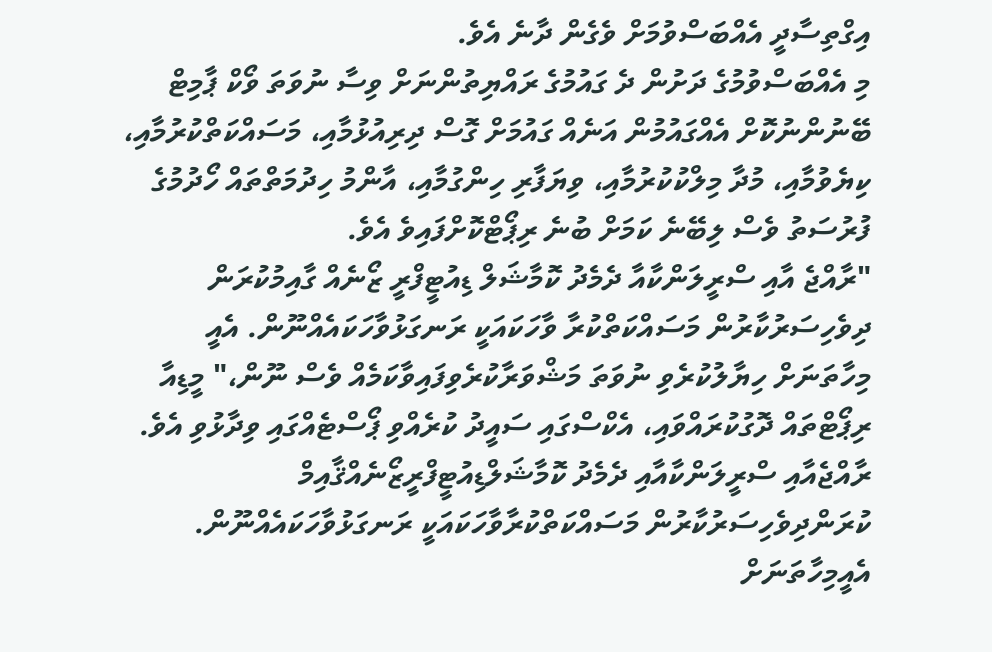އިގްތިސާދީ އެއްބަސްވުމަށް ވެގެން ދާނެ އެވެ.
މި އެއްބަސްވުމުގެ ދަށުން ދެ ގައުމުގެ ރައްޔިތުންނަށް ވިސާ ނުވަތަ ވޯކް ޕާމިޓް ބޭނުންނުކޮށް އެއްގައުމުން އަނެއް ގައުމަށް ގޮސް ދިރިއުޅުމާއި، މަސައްކަތްކުރުމާއި، ކިޔެވުމާއި، މުދާ މިލްކުކުރުމާއި، ވިޔަފާރި ހިންގުމާއި، އާންމު ހިދުމަތްތައް ހޯދުމުގެ ފުރުސަތު ވެސް ލިބޭނެ ކަމަށް ބުނެ ރިޕޯޓްކޮށްފައިވެ އެވެ.
"ރާއްޖެ އާއި ސްރީލަންކާއާ ދެމެދު ކޮމާޝަލް ޑިއުޓީފްރީ ޒޯނެއް ގާއިމުކުރަން ދިވެހިސަރުކާރުން މަސައްކަތްކުރާ ވާހަކައަކީ ރަނގަޅުވާހަކައެއްނޫން. އެއީ މިހާތަނަށް ހިޔާލުކުރެވި ނުވަތަ މަޝްވަރާކުރެވިފައިވާކަމެއް ވެސް ނޫން،" މީޑިއާ ރިޕޯޓްތައް ދޮގުކުރައްވައި، އެކްސްގައި ސައީދު ކުރެއްވި ޕޯސްޓެއްގައި ވިދާޅުވި އެވެ.
ރާއްޖެއާއި ސްރީލަންކާއާއި ދެމެދު ކޮމާޝަލްޑިއުޓީފްރީޒޯނެއްޤާއިމް ކުރަންދިވެހިސަރުކާރުން މަސައްކަތްކުރާވާހަކައަކީ ރަނގަޅުވާހަކައެއްނޫން. އެއީމިހާތަނަށް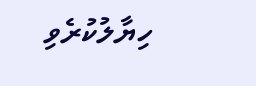ހިޔާލުކުރެވި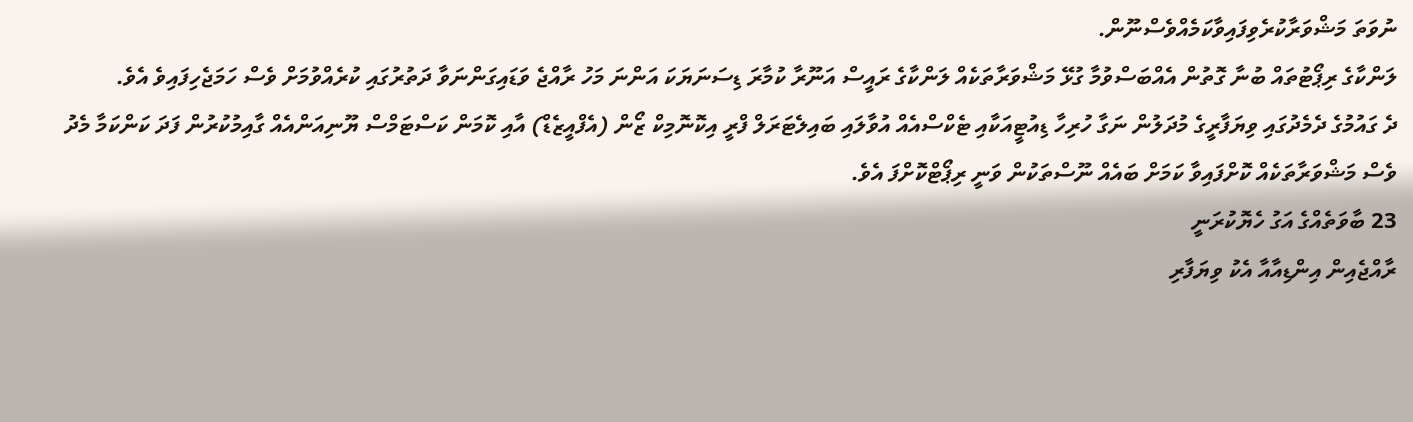ނުވަތަ މަޝްވަރާކުރެވިފައިވާކަމެއްވެސްނޫން.
ލަންކާގެ ރިޕޯޓުތައް ބުނާ ގޮތުން އެއްބަސްވުމާ ގުޅޭ މަޝްވަރާތަކެއް ލަންކާގެ ރައީސް އަނޫރާ ކުމާރަ ޑިސަނަޔަކަ އަންނަ މަހު ރާއްޖެ ވަޑައިގަންނަވާ ދަތުރުގައި ކުރެއްވުމަށް ވެސް ހަމަޖެހިފައިވެ އެވެ.
ދެ ގައުމުގެ ދެމެދުގައި ވިޔަފާރީގެ މުދަލުން ނަގާ ހުރިހާ ޑިއުޓީއަކާއި ޓެކްސްއެއް އުވާލައި ބައިލެޓަރަލް ފްރީ އިކޮނޮމިކް ޒޯން (އެފްއީޒެޑް) އާއި ކޮމަން ކަސްޓަމްސް ޔޫނިއަންއެއް ގާއިމުކުރުން ފަދަ ކަންކަމާ މެދު ވެސް މަޝްވަރާތަކެއް ކޮށްފައިވާ ކަމަށް ބައެއް ނޫސްތަކުން ވަނީ ރިޕޯޓްކޮށްފަ އެވެ.
23 ބާވަތެއްގެ އަގު ހެޔޮކުރަނީ
ރާއްޖެއިން އިންޑިއާއާ އެކު ވިޔަފާރި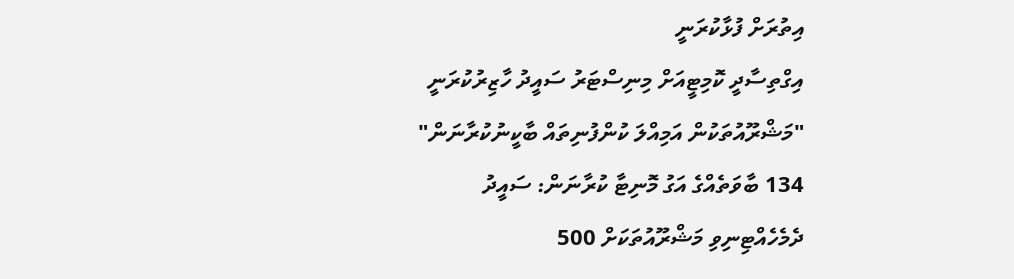އިތުރަށް ފުޅާކުރަނީ
އިގްތިސާދީ ކޮމިޓީއަށް މިނިސްޓަރު ސައީދު ހާޒިރުކުރަނީ
"މަޝްރޫއުތަކުން އަމިއްލަ ކުންފުނިތައް ބާކީނުކުރާނަން"
134 ބާވަތެއްގެ އަގު މޮނިޓާ ކުރާނަން: ސައީދު
ދެމެހެއްޓިނިވި މަޝްރޫއުތަކަށް 500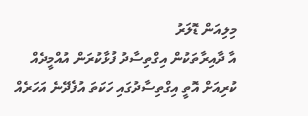މިލިއަން ޑޮލަރު
އާ ދާއިރާތަކުން އިގްތިސާދު ފުޅާކުރަން އުއްމީދެއް
ކުރިއަށް އޮތީ އިގްތިސާދުގައި ހަކަތަ އުފެދޭނެ އަހަރެއް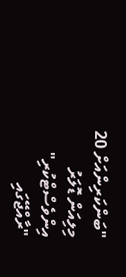"ބަންކަރިންއަށް 20 މިލިއަން ޑޮލަރު އިންވެސްޓްކުރި"
"ރާއްޖޭގައި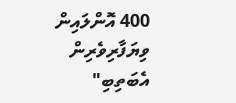400 އޮންލައިން ވިޔަފާރިވެރިން އެބަތިބި"